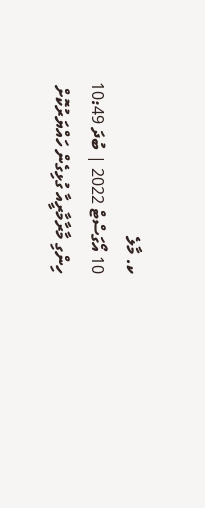ކ. މާލެ
10 އޯގަސްޓް 2022 | ބުދަ 10:49
ހިންގި މާރާމާރީއާ ގުޅިގެން ހައްޔަރުކޮށް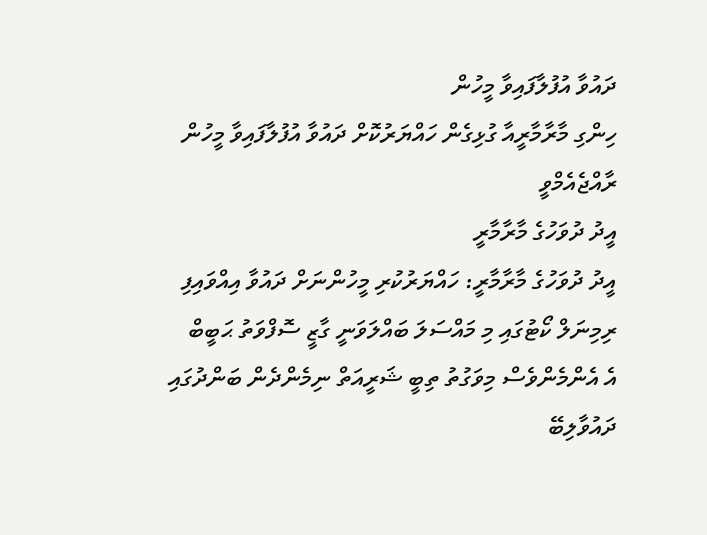ދައުވާ އުފުލާފައިވާ މީހުން
ހިންގި މާރާމާރީއާ ގުޅިގެން ހައްޔަރުކޮށް ދައުވާ އުފުލާފައިވާ މީހުން
ރާއްޖެއެމްވީ
އީދު ދުވަހުގެ މާރާމާރީ
އީދު ދުވަހުގެ މާރާމާރީ: ހައްޔަރުކުރި މީހުންނަށް ދައުވާ އިއްވައިފި
ރިމިނަލް ކޯޓުގައި މި މައްސަލަ ބައްލަވަނީ ގާޒީ ސޮފްވަތު ޙަބީބް
އެ އެންމެންވެސް މިވަގުތު ތިބީ ޝަރީއަތް ނިމެންދެން ބަންދުގައި
ދައުވާލިބޭ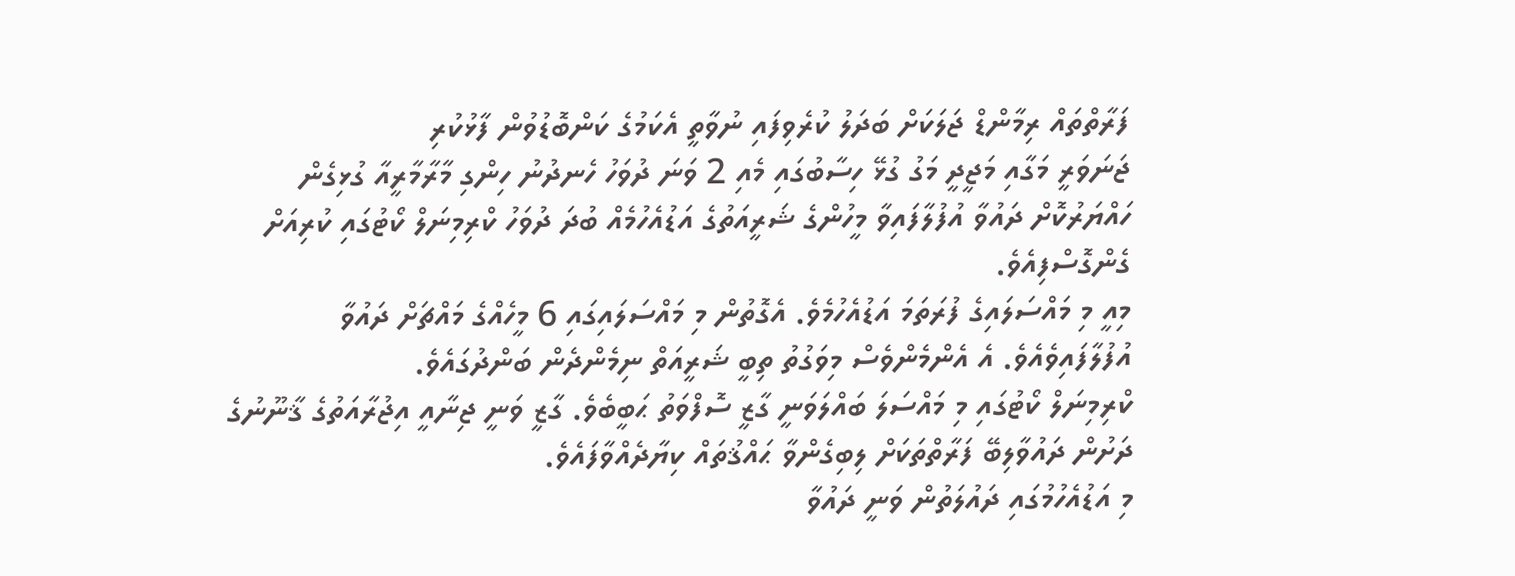ފަރާތްތައް ރިމާންޑް ޖަލަކަށް ބަދަލު ކުރެވިފައި ނުވާތީ އެކަމުގެ ކަންބޮޑުވުން ފާޅުކުރި
ޖަނަވަރީ މަގާއި މަޖީދީ މަގު ގުޅޭ ހިސާބުގައި މެއި 2 ވަނަ ދުވަހު ހެނދުނު ހިންގި މާރާމާރީއާ ގުޅިގެން ހައްޔަރުކޮށް ދައުވާ އުފުލާފައިވާ މީހުންގެ ޝަރީއަތުގެ އަޑުއެހުމެއް ބުދަ ދުވަހު ކްރިމިނަލް ކޯޓުގައި ކުރިއަށް ގެންގޮސްފިއެވެ.
މިއީ މި މައްސަލައިގެ ފުރަތަމަ އަޑުއެހުމެވެ. އެގޮތުން މި މައްސަލައިގައި 6 މީހެއްގެ މައްޗަށް ދައުވާ އުފުލާފައިވެއެވެ. އެ އެންމެންވެސް މިވަގުތު ތިބީ ޝަރީއަތް ނިމެންދެން ބަންދުގައެވެ.
ކްރިމިނަލް ކޯޓުގައި މި މައްސަލަ ބައްލަވަނީ ގާޒީ ސޮފްވަތު ޙަބީބެވެ. ގާޒީ ވަނީ ޖިނާއީ އިޖުރާއަތުގެ ޤާނޫނުގެ ދަށުން ދައުވާލިބޭ ފަރާތްތަކަށް ލިބިގެންވާ ޙައްޤުތައް ކިޔާދެއްވާފައެވެ.
މި އަޑުއެހުމުގައި ދައުލަތުން ވަނީ ދައުވާ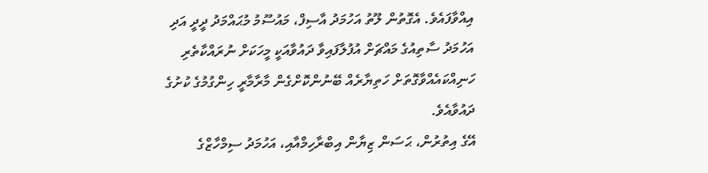އިއްވާފައެވެ. އެގޮތުން ލޫތު އަހުމަދު އާސިފް، މައުސޫމު މުޙައްމަދު ދީދީ އަދި އަހުމަދު ސާތިއުގެ މައްޗަށް އުފުލާފައިވާ ދައުވާއަކީ މީހަކަށް ނުރައްކާތެރި ހަނިއްކައެއްވާގޮތަށް ހަތިޔާރެއް ބޭނުންކޮށްގެން މާރާމާރީ ހިންގުމުގެ ކުށުގެ ދައުވާއެވެ.
އޭގެ އިތުރުން، ޙަސަން ޒިޔާން އިބްރާހިމްއާއި، އަހުމަދު ސިމްހާޒްގެ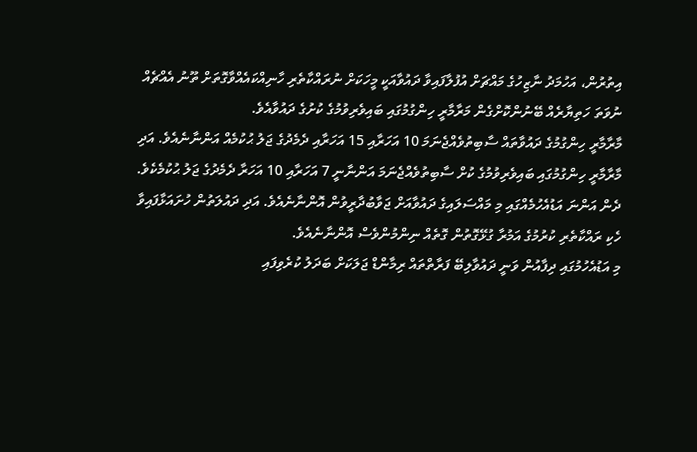އިތުރުން، އަހުމަދު ނާޒިހުގެ މައްޗަށް އުފުލާފައިވާ ދައުވާއަކީ މީހަކަށް ނުރައްކާތެރި ހާނިއްކައެއްވާގޮތަށް ތޫނު އެއްޗެއް ނުވަތަ ހަތިޔާރެއް ބޭނުންކޮށްގެން މަރާމާރީ ހިންގުމުގައި ބައިވެރިވުމުގެ ކުށުގެ ދައުވާއެވެ.
މާރާމާރީ ހިންގުމުގެ ދައުވާތައް ސާބިތުވެއްޖެނަމަ 10 އަހަރާއި 15 އަހަރާއި ދެމެދުގެ ޖަލު ޙުކުމެއް އަންނާނެއެވެ. އަދި މާރާމާރީ ހިންގުމުގައި ބައިވެރިވުމުގެ ކުށް ސާބިތުވެއްޖެނަމަ އަންނާނީ 7 އަހަރާއި 10 އަހަރާ ދެމެދުގެ ޖަލު ޙުކުމެކެވެ.
ދެން އަންނަ އަޑުއެހުމެއްގައި މި މައްސަލައިގެ ދައުވާއަށް ޖަވާބުދާރީވުން އޮންނާނެއެވެ. އަދި ދައުލަތުން ހުށައަޅާފައިވާ ހެކި ރައްކާތެރި ކުރުމުގެ އަމުރާ ގުޅޭގޮތުން ގޮތެއް ނިންމުންވެސް އޮންނާނެއެވެ.
މި އަޑުއެހުމުގައި ދިފާއުން ވަނީ ދައުވާލިބޭ ފަރާތްތައް ރިމާންޑް ޖަލަކަށް ބަދަލު ކުރެވިފައި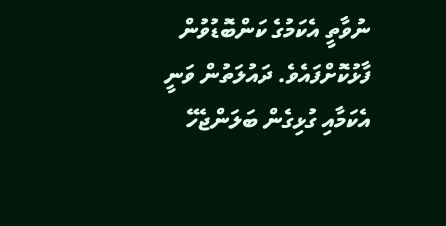ނުވާތީ އެކަމުގެ ކަންބޮޑުވުން ފާޅުކޮށްފައެވެ. ދައުލަތުން ވަނީ އެކަމާއި ގުޅިގެން ބަލަންޖެހޭ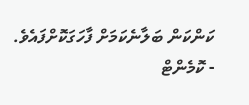ކަންކަން ބަލާނެކަމަށް ފާހަގަކޮށްފައެވެ.
- ކޮމެންޓް